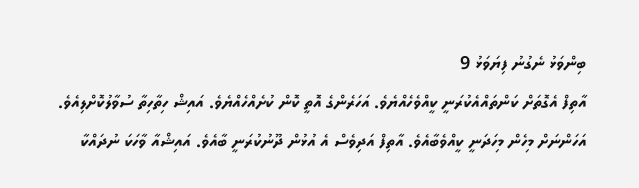ބިންވަޅު ނެގުނު ފިޔަވަޅު 9
އާތިފް އެގޮތަށް ކަންތައްއެކުރަނީ ކީއްވެހެއްޔެވެ. އަހަރެންގެ އޮތީ ކޮން ކުށެއްހެއްޔެވެ. އައިޝް ހިތާހިތާ ސުވާލުކޮށްލިއެވެ. އަހަންނަށް މިހެން މިހަދަނީ ކީއްވެބާއެވެ. އާތިފް އަދިވެސް އެ އުޅުން ދޫނުކުރަނީ ބާއެވެ. އައިޝްއާ ވާހަކަ ނުދައްކާ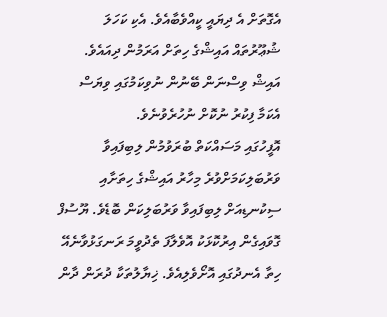އެގޮތަށް އެ ދިޔައީ ކީއްވެބާއެވެ. އެކި ކަހަލަ ޝުޢޫރުތައް އައިޝްގެ ހިތަށް އަރަމުން ދިއައެވެ.  އައިޝް ވިސްނަން ބޭނުން ނުވިކަމުގައި ވިޔަސް އެކަމާ ފިކުރު ނުކޮށް ނުހުރެވުނެވެ.
އޮފީހުގައި މަސައްކަތް ބުރަވުމުން ލިބިފައިވާ ވަރުބަލިކަމަށްވުރެ މިހާރު އައިޝްގެ ހިތަށާއި ސިކުނޑިއަށް ލިބިފައިވާ ވަރުބަލިކަން ބޮޑެވެ. ޔޫސުފް ގޮވައިގެން އިރުކޮޅަކު އޮވެލާފަ ތެދުވީމަ ރަނގަޅުވާނެއޭ ހިތާ އެނދުގައި އޮށޯވެލިއެވެ. ޚިޔާލުތަކާ ދުރަން ދާން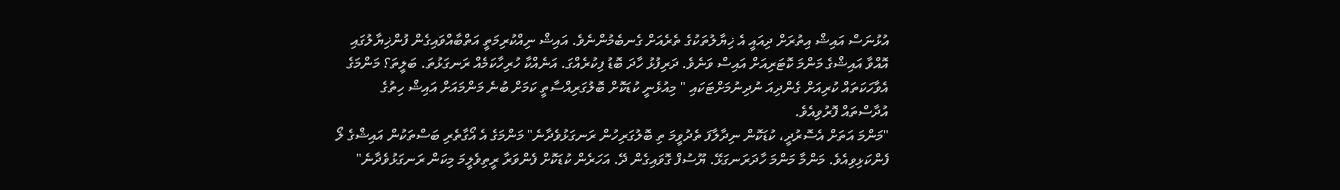އުޅުނަސް އައިޝް އިތުރަށް ދިއައީ އެ ޚިޔާލުތަކުގެ ތެރެއަށް ގެނބެމުންނެވެ. އައިޝް ނިއްކުރިމަތީ އަތްބާއްވައިގެން ފުންޚިޔާލުގައި އޮއްވާ އައިޝްގެ މަންމަ ކޮޓަރިއަށް އައިސް ވަނެވެ. ދަރިފުޅު ހާދަ ބޮޑު ފިކުރެއްގަ. އަނެއްކާ ހުރިހާކަމެއް ރަނގަޅުތަ. ބަލީތަ؟ މަންމަގެ އެވާހަކަތައް ކުރިއަށް ގެންދިއަ ނުދިނުމަށްޓަކައި " މިއުޅެނީ ކުޑަކޮށް ބޮލުގަރިއްސާތީ ކަމަށް ބުނެ މަންމައަށް އައިޝް ހިތުގެ އުދާސްތައް ފޮރުވިއެވެ.
"މަންމަ އަތަށް އެސޮރުދީ، ކުޑަކޮން ނިދާލާފަ ތެދުވީމަ ތި ބޮލުގަރިހުން ރަނގަޅުވެދާނެ" މަންމަގެ އެ އޯގާތެރި ބަސްތަކުން އައިޝްގެ ލޯ ފެންކަޅިވިއެވެ. މަންމާ މަންމަ ހާދަރަނގަޅޭ. ޔޫސުފް ގޮވައިގެން ދޭ. އަހަރެން ކުޑަކޮށް ފެންވަރާ ރީތިވެލީމަ މިކަން ރަނގަޅުވެދާނެ"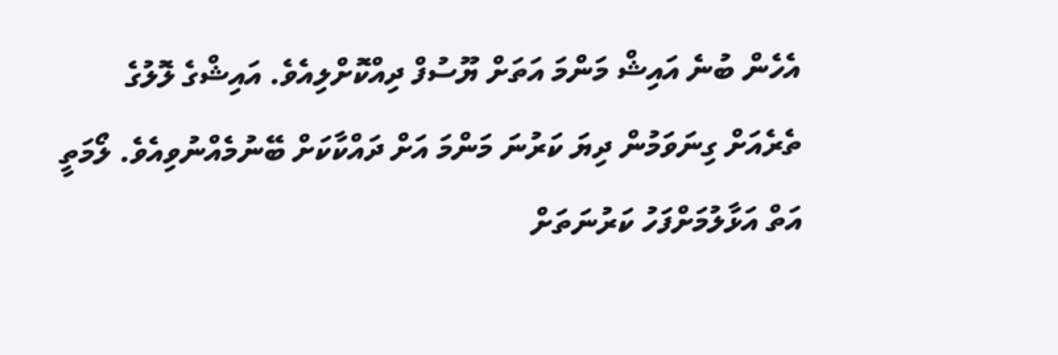އެހެން ބުނެ އައިޝް މަންމަ އަތަށް ޔޫސުފް ދިއްކޮށްލިއެވެ. އައިޝްގެ ލޮލުގެ ތެރެއަށް ގިނަވަމުން ދިޔަ ކަރުނަ މަންމަ އަށް ދައްކާކަށް ބޭނުމެއްނުވިއެވެ. ލޯމަތީ އަތް އަޅާލުމަށްފަހު ކަރުނަތަށް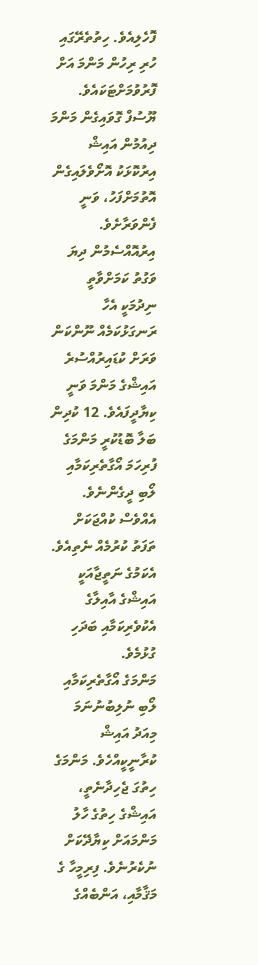ފޮހެލިއެވެ. ހިތުތެރޭގައި ހުރި ރިހުން މަންމަ އަށް ފޮރުވުމަށްޓަކައެވެ.
ޔޫސުފް ގޮވައިގެން މަންމަ ދިއުމުން އައިޝް އިރުކޮޅަކު އޮށޯވެލައިގެން އޮތުމަށްފަހު، ވަނީ ފެންވަރާށެވެ. އިރުއޮއްސެމުން ދިޔަ ވަގުތު ކަމަށްވާތީ ނިދުމަކީ އެހާ ރަނގަޅުކަމެއް ނޫންކަން ވަރަށް ކުޑައިރުއްސުރެ އައިޝްގެ މަންމަ ވަނީ ކިޔާދީފައެވެ. 12 ކުދިން ބަލާ ބޮޑުކުރީ މަންމަގެ ފުރިހަމަ އޯގާތެރިކަމާއި ލޯބި ދީގެންނެވެ. އެއްވެސް ކުއްޖަކަށް ތަފަތު ކުރުމެއް ނެތިއެވެ. އެކަމުގެ ނަތީޖާއަކީ އައިޝްގެ އާއިލާގެ އެކުވެރިކަމާއި ބަދަހި ގުޅުމެވެ.
މަންމަގެ އޯގާތެރިކަމާއި ލޯބި ނުލިބުނުނަމަ މިއަދު އައިޝް ކުރާނީކީއްހެވެ. މަންމަގެ ހިތުގަ ޖެހިދާނެތީ، އައިޝްގެ ހިތުގެ ހާލު މަންމައަށް ކިޔާދޭކަށް ނުކެރުނެވެ. ފިރިމީހާ ގެ މަޤާމާއި، އަންބެއްގެ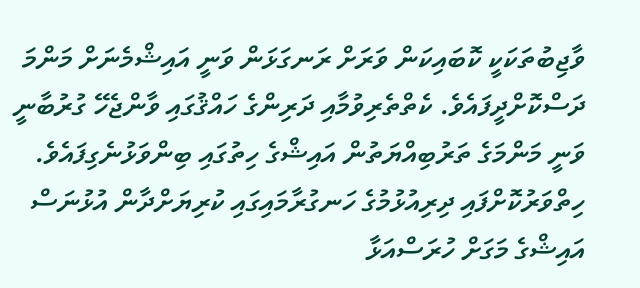ވާޖިބުތަކަކީ ކޮބައިކަން ވަރަށް ރަނގަޅަން ވަނީ އައިޝްމެނަށް މަންމަ ދަސްކޮށްދީފައެވެ. ކެތްތެރިވުމާއި ދަރިންގެ ހައްޤުގައި ވާންޖެހޭ ގުރުބާނީ ވަނީ މަންމަގެ ތަރުބިއްޔަތުން އައިޝްގެ ހިތުގައި ބިންވަޅުނެގިފައެވެ.
ހިތްވަރުކޮށްފައި ދިރިއުޅުމުގެ ހަނގުރާމައިގައި ކުރިޔަށްދާން އުޅުނަސް އައިޝްގެ މަގަށް ހުރަސްއަޅާ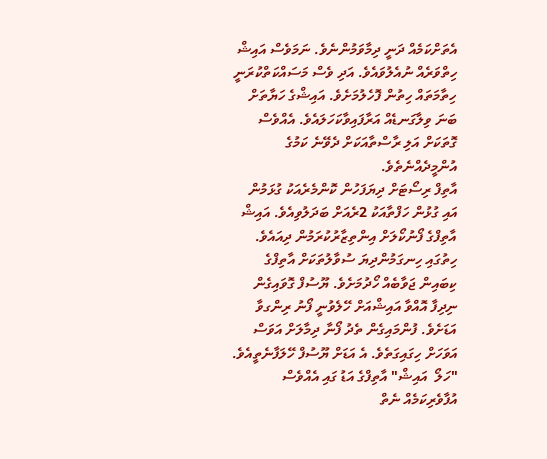އެތަށްކަމެއް ދަނީ ދިމާވަމުންނެވެ. ނަމަވެސް އައިޝް ހިތްވަރެއް ނުއެލުވައެވެ. އަދި ވެސް މަސައްކަތްކުރަނީ ހިތާމަތައް ހިތުން ފޮހެލުމަށެވެ. އައިޝްގެ ހަޔާތަށް ބަނަ ވިލާގަނޑެއް އަރާފައިވާކަހަލައެވެ. އެއްވެސް ގޮތަކަށް އަލި ރާސްތާއަކަށް ދެވޭނެ ކަމުގެ އުންމީދެއްނެތެވެ.
އާތިފް ރިސޯޓަށް ދިޔަފަހުން ކޮންމެރެއަކު ގުޅަމުން އައި ގުޅުން ހަފްތާއަކު 2ރެއަށް ބަދަލުވިއެވެ. އައިޝް އާތިފްގެ ފޯނުކޯލަށް އިންތިޒާރުކުރަމުން ދިއައެވެ. ހިތުގައި ހިނގަމުންދިޔަ ސުވާލުތަކަށް އާތިފްގެ ކިބައިން ޖަވާބެއް ހޯދުމަށެވެ. ޔޫސުފް ގޮވައިގެން ނިދިފާ އޮއްވާ އައިޝްއަށް ހޭލެވުނީ ފޯނު ރިންގވާ އަޑަށެވެ. ފުންމައިގެން ތެދު ފޯނާ ދިމާލަށް އަވަސް އަވަހަށް ހިގައިގަތެވެ. އެ އަޑަށް ޔޫސުފް ހޭލަފާނެތީއެވެ.
"ހަލޯ  އައިޝް" އާތިފްގެ އަޑު ގައި އެއްވެސް އުފާވެރިކަމެއް ނެތް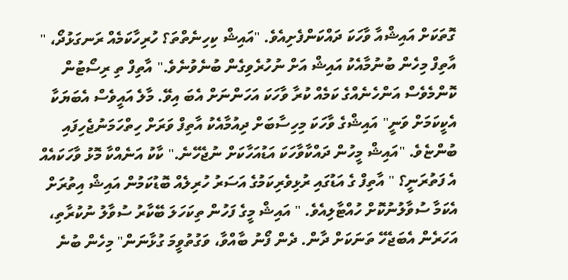ގޮތަކަށް އައިޝްއާ ވާހަކަ ދައްކަންފެށިއެވެ. "އައިޝް ކިހިނެތްތަ؟ ހުރިހާކަމެއް ރަނގަޅުދޯ، " އާތިފް މިހެން ބުނުމާއެކު އައިޝް އަށް ނުހުރެވިގެން ބުނެވުނެވެ." އާތިފް ތި ރިސޯޓުން ކޮންމެވެސް އަންހެނެއްގެ ކަމެއް ކުރާ ވާހަކަ އަހަންނަށް އެބަ އިވޭ. މާލެ އައީވެސް އެބަޔަކާ އެކީކަމަށް ވަނީ" އައިޝްގެ ވާހަކަ މިހިސާބަށް ދިއުމާއެކު އާތިފް ވަރަށް ހިތްހަމަނުޖެހިފައި ބުންޏެވެ. "އައިޝް މީހުން ދައްކާވާހަކަ އަޑުއަހާކަށް ނުޖެހޭނެ." ކާކު އަނެއްކާ މޮޅު ވާހަކައެއް އެ ފަތުރަނީ؟ " އާތިފް ގެ އަޑުގައި ރުޅިވެރިކަމުގެ އަސަރު ހުރިލެއް ބޮޑުކަމުން އައިޝް އިތުރަށް އެކަމާ ސުވާލުނުކޮށް ހުއްޓާލިއެވެ. " އައިޝް މީގެ ފަހުން ތިކަހަލަ ބޭކާރު ސުވާލު ނުކުރާތި، އަހަރެން އެބަޖެހޭ ތަނަކަށް ދާން. ދެން ފޯނު ބާއްވާ، ވަގުތުވީމަ ގުޅާނަން" މިހެން ބުނެ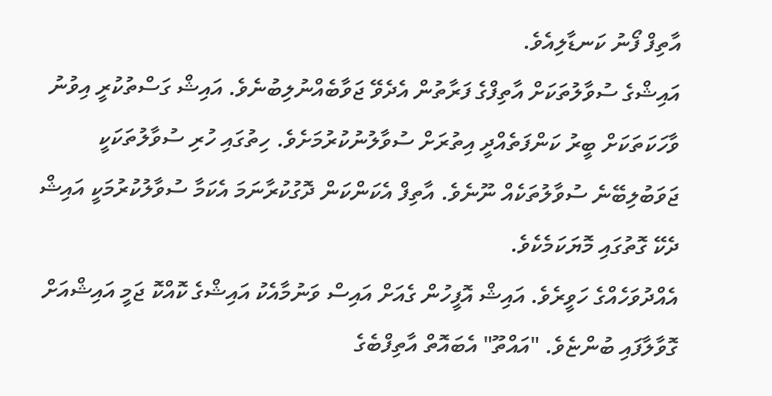އާތިފް ފޯނު ކަނޑާލިއެވެ.
އައިޝްގެ ސުވާލުތަކަށް އާތިފްގެ ފަރާތުން އެދެވޭ ޖަވާބެއްނުލިބުނެވެ. އައިޝް ގަސްތުކުރީ އިވުނު ވާހަކަތަކަށް ބީރު ކަންފަތެއްދީ އިތުރަށް ސުވާލުނުކުރުމަށެވެ. ހިތުގައި ހުރި ސުވާލުތަކަކީ ޖަވަބުލިބޭނެ ސުވާލުތަކެއް ނޫނެވެ. އާތިފް އެކަންކަން ދޮގުކުރާނަމަ އެކަމާ ސުވާލުކުރުމަކީ އައިޝް ދެކޭ ގޮތުގައި މޮޔަކަމެކެވެ.
އެއްދުވަހެއްގެ ހަވީރެވެ. އައިޝް އޮފީހުން ގެއަށް އައިސް ވަނުމާއެކު އައިޝްގެ ކޮއްކޮ ޖަމީ އައިޝްއަށް ގޮވާލާފައި ބުންޏެވެ. "އައްތޫ" އެބައޮތް އާތިފްބެގެ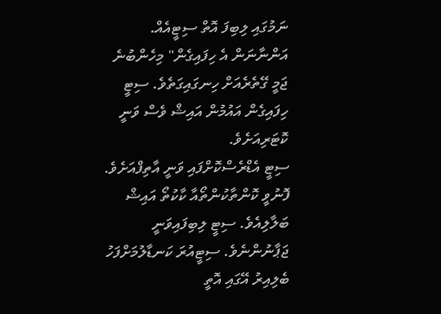ނަމުގައި ލިބިފަ އޮތް ސިޓީއެއް. އަންނާނަން އެ ހިފައިގެން" މިހެންބުނެ ޖަމީ ގޭތެރެއަށް ހިނގައިގަތެވެ. ސިޓީ ހިފައިގެން އައުމުން އައިޝް ވެސް ވަނީ ކޮޓަރިއަށެވެ.
ސިޓީ އެޑްރެސްކޮށްފައި ވަނީ އާތިފްއަށެވެ. ފޮނުވީ ކޮންތާކުންތޯއާ ކާކުތޯ އައިޝް ބަލާލިއެވެ. ސިޓީ ލިބިފައިވަނީ ޖަޕާނުންނެވެ. ސިޓީއުރަ ކަނޑާލުމަށްފަހު ބެލިއިރު އޭގައި އޮތީ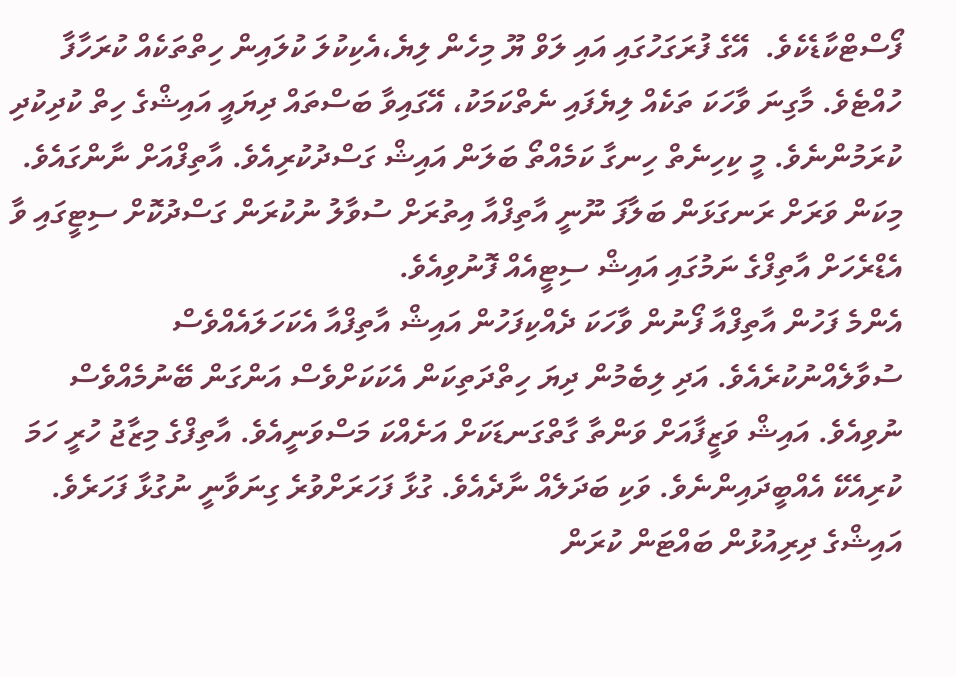ފޯސްޓްކާޑެކެވެ.  އޭގެ ފުރަގަހުގައި އައި ލަވް ޔޫ މިހެން ލިޔެ،އެކިކުލަ ކުލައިން ހިތްތަކެއް ކުރަހާފާ ހުއްޓެވެ. މާގިނަ ވާހަކަ ތަކެއް ލިޔެފައި ނެތްކަމަކު، އޭގައިވާ ބަސްތައް ދިޔައީ އައިޝްގެ ހިތް ކުދިކުދި ކުރަމުންނެވެ. މީ ކިހިނެތް ހިނގާ ކަމެއްތޯ ބަލަން އައިޝް ގަސްދުކުރިއެވެ. އާތިފްއަށް ނާންގައެވެ. މިކަން ވަރަށް ރަނގަޅަން ބަލާފަ ނޫނީ އާތިފްއާ އިތުރަށް ސުވާލު ނުކުރަން ގަސްދުކޮށް ސިޓީގައި ވާ އެޑްރެހަށް އާތިފްގެ ނަމުގައި އައިޝް ސިޓީއެއް ފޮނުވިއެވެ.
އެންމެ ފަހުން އާތިފްއާ ފޯނުން ވާހަކަ ދެއްކިފަހުން އައިޝް އާތިފްއާ އެކަހަލައެއްވެސް ސުވާލެއްނުކުރެއެވެ. އަދި ލިބެމުން ދިޔަ ހިތްދަތިކަން އެކަކަށްވެސް އަންގަން ބޭނުމެއްވެސް ނުވިއެވެ. އައިޝް ވަޒީފާއަށް ވަންތާ ގާތްގަނޑަކަށް އަށެއްކަ މަސްވަނީއެވެ. އާތިފްގެ މިޒާޖު ހުރީ ހަމަ ކުރިއެކޭ އެއްބީދައިންނެވެ. ވަކި ބަދަލެއް ނާދެއެވެ. ގުޅާ ފަހަރަށްވުރެ ގިނަވާނީ ނުގުޅާ ފަހަރެވެ.
އައިޝްގެ ދިރިއުޅުން ބައްޓަން ކުރަން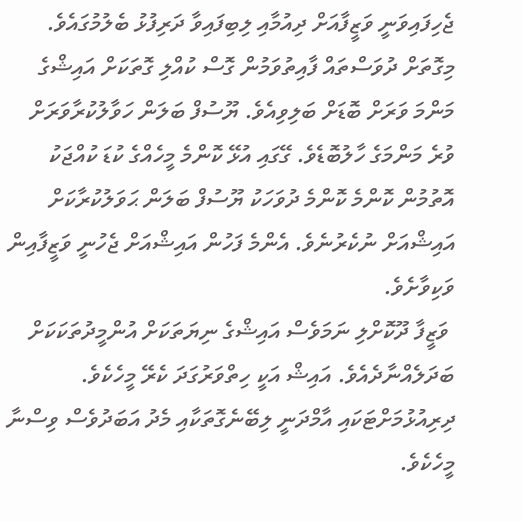ޖެހިފައިވަނީ ވަޒީފާއަށް ދިއުމާއި ލިބިފައިވާ ދަރިފުޅު ބެލުމުގައެވެ. މިގޮތަށް ދުވަސްތައް ފާއިތުވަމުން ގޮސް ކުއްލި ގޮތަކަށް އައިޝްގެ މަންމަ ވަރަށް ބޮޑަށް ބަލިވިއެވެ. ޔޫސުފް ބަލަން ހަވާލުކުރާވަރަށް ވުރެ މަންމަގެ ހާލުބޮޑެވެ. ގޭގައި އުޅޭ ކޮންމެ މީހެއްގެ ކުޑަ ކުއްޖަކު އޮތުމުން ކޮންމެ ކޮންމެ ދުވަހަކު ޔޫސުފް ބަލަން ޙަވަލުކުރާކަށް އައިޝްއަށް ނުކެރުނެވެ. އެންމެ ފަހުން އައިޝްއަށް ޖެހުނީ ވަޒީފާއިން ވަކިވާށެވެ.
 ވަޒީފާ ދޫކޮށްލި ނަމަވެސް އައިޝްގެ ނިޔަތަކަށް އުންމީދުތަކަކަށް ބަދަލެއްނާދެއެވެ. އައިޝް އަކީ ހިތްވަރުގަދަ ކެރޭ މީހެކެވެ. ދިރިއުޅުމަށްޓަކައި އާމްދަނީ ލިބޭނެގޮތަކާއި މެދު އަބަދުވެސް ވިސްނާ މީހެކެވެ.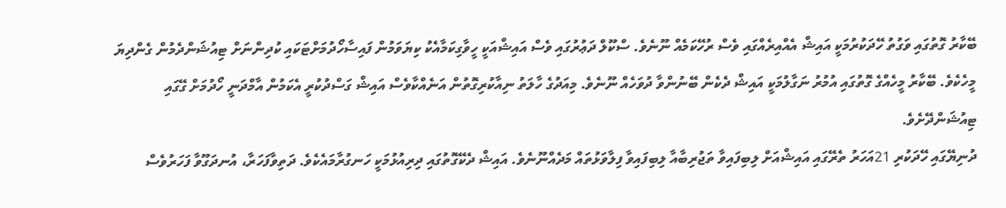ބޭކާރު ގޮތުގައި ވަގުތު ހޭދަކުރުމަކީ އައިޝް އެއްއިރެއްގައި ވެސް ރުހޭކަމެއް ނޫނެވެ. ސްކޫލް ދަޢުރުގައި ވެސް އައިޝްއަކީ ހީވާގިކަމާއެކު ކިޔަވަމުން ފައިސާހޯދުމަށްޓަކައި ކުދިންނަށް ޓިއުޝަންދެމުން ގެންދިޔަ މީހެކެވެ. ބޭކާރު މީހެއްގެ ގޮތުގައި އުމުރު ނަގާލުމަކީ އައިޝް ދެކެން ބޭނުންވާ ދުވަހެއް ނޫނެވެ. މިއަދުގެ ހާލަތު ނިއާކުރިގޮތުން އަނެއްކާވެސް އައިޝް ގަސްދުކުރީ އެކަމުން އާމްދަނީ ހޯދުމަށް ގޭގައި ޓިއުޝަންދޭށެވެ.
ދުނިޔޭގައި ހޭދަކުރި 21އަހަރު ތެރޭގައި އައިޝްއަށް ލިބިފައިވާ ތަޖުރިބާއާ ލިބިފައިވާ ފިލާވަޅުތައް މަދެއްނޫނެވެ. އައިޝް ދެކޭގޮތުގައި ދިރިއުޅުމަކީ ހަނގުރާމައެކެވެ. ދަތިވާފަހަރާ، އުނދަގޫވާ ފަހަރުވެސް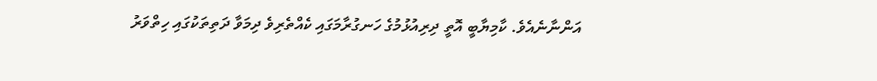އަންނާނެއެވެ. ކާމިޔާބީ އޮތީ ދިރިއުޅުމުގެ ހަނގުރާމަގައި ކެއްތެރިވެ ދިމަވާ ދަތިތަކުގައި ހިތްވަރު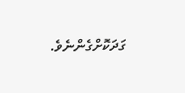ގަދަކޮށްގެންނެވެ.